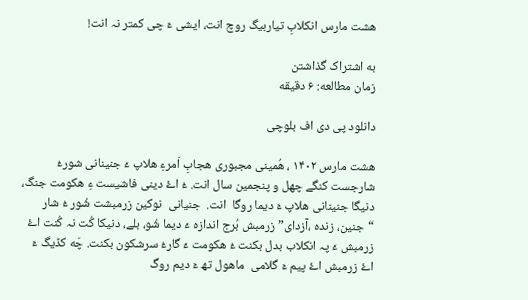هشت مارس انکلابِ تیاربیگ روچ انت، ایشی ءَ چی کمتر نہ انت!

به اشتراک گذاشتن
زمان مطالعه: ۶ دقیقه

دانلود پی دی اف بلوچی

هشت مارس ۱۴۰۲ ، هُمینی مجبوری هجابِ اَمرءِ هلاپ ءَ جنینانی شورءُ شارجست کنگے چهل و پنجمین سال انت. ءُ اۓ دینی فاشیست ءِ هکومت جنگ، دنیگا جنینانی هلاپ ءَ دیما روگا  انت.  جنیانی  نوکین زرمبشت شُور ءُ شار “جنین، زنده ،آزدای” زرمبش بُرج اندازه ءَ دیما شُو، بلے، دنیکا کُت نہ کُنت اۓ زرمبش ءَ پہ انکلاب بدل بکنت ءُ هکومت ءَ گارءُ سرشکون بکنت. چَه کڈیگ ءَ اۓ زرمبش اۓ پیم ءَ گلامی  ماهول تھ ءَ دیم روگ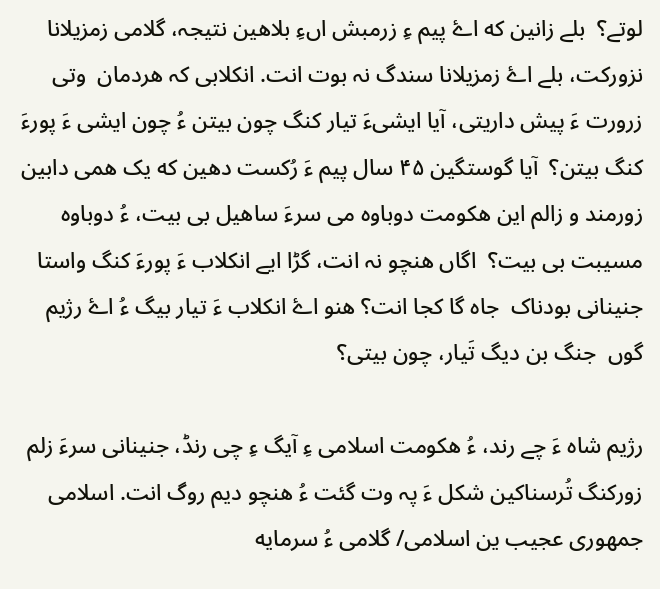لوتے؟  بلے زانین که اۓ پیم ءِ زرمبش اںءِ بلاهین نتیجہ، گلامی زمزیلانا نزورکت، بلے اۓ زمزیلانا سندگ نہ بوت انت. انکلابی کہ هردمان  وتی زرورت ءَ پیش داریتی، آیا ایشیءَ تیار کنگ چون بیتن ءُ چون ایشی ءَ پورءَ کنگ بیتن؟  آیا گوستگین ۴۵ سال پیم ءَ رُکست دهین که یک همی دابین زورمند و زالم این هکومت دوباوه می سرءَ ساهیل بی بیت، ءُ دوباوه مسیبت بی بیت؟  اگاں هنچو نہ انت، گڑا ایے انکلاب ءَ پورءَ کنگ واستا جنینانی بودناک  جاہ گا کجا انت؟ هنو اۓ انکلاب ءَ تیار بیگ ءُ اۓ رژیم گوں  جنگ بن دیگ تَیار، چون بیتی؟

رژیم شاه ءَ چے رند، ءُ هکومت اسلامی ءِ آیگ ءِ چی رنڈ، جنینانی سرءَ زلم زورکنگ تُرسناکین شکل ءَ پہ وت گئت ءُ هنچو دیم روگ انت. اسلامی جمهوری عجیب ین اسلامی/ گلامی ءُ سرمایه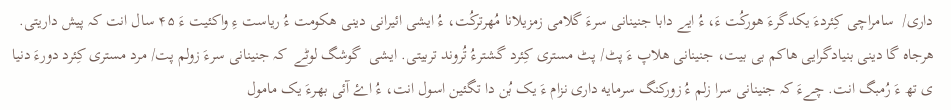داری/  سامراچی کِئردءَ یکدگرءَ هورکُت ءَ، ءُ ایے دابا جنینانی سرءَ گلامی زمزیلانا مُهرترکُت، ءُ ایشی ائیرانی دینی هکومت ءُ ریاست ءِ واکئیت ءَ ۴۵ سال انت کہ پیش داریتی. هرجاہ گا دینی بنیادگرایی هاکم بی بیت، جنینانی هلاپ ءَ پٹ/ پٹ مستری کِئرد گشترءُ تُروند تربیتی. ایشی  گوشگ لوٹے  کہ جنینانی سرءَ زولم پت/ مرد مستری کِئرد دورءَ دنیا ی تھ ءَ رُمبگ انت. چےءَ کہ جنینانی سرا زلم ءُ زورکنگ سرمایه داری نزام ءَ یک بُن دا تگئین اسول انت، ءُ اۓ آئی بهرءَ یک مامول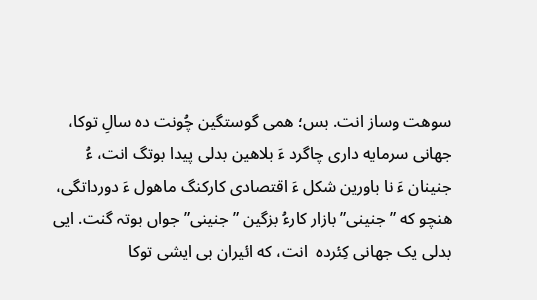سوهت وساز انت. بس؛ همی گوستگین چُونت ده سالِ توکا، جهانی سرمایه داری چاگرد ءَ بلاهین بدلی پیدا بوتگ انت، ءُ جنینان ءَ نا باورین شکل ءَ اقتصادی کارکنگ ماهول ءَ دورداتگی، هنچو که ” جنینی” بازار کارءُ بزگین ” جنینی” جواں بوتہ گنت. ایی بدلی یک جهانی کِئرده  انت، که ائیران بی ایشی توکا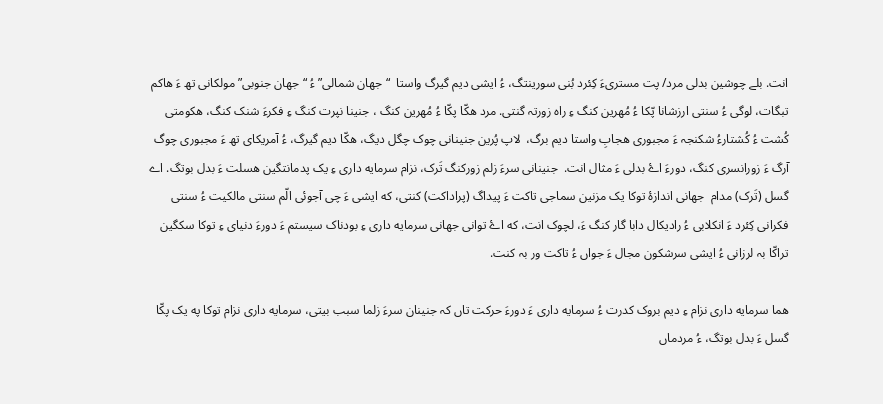انت. بلے چوشین بدلی مرد/ پت مستریءَ کِئرد بُنی سورینتگ، ءُ ایشی دیم گیرگ واستا  “جهان شمالی” ءُ “جهان جنوبی” مولکانی تھ ءَ هاکم تبگات، لوگی ءُ سنتی ارزشانا پّکا ءُ مُهرین کنگ ءِ راه زورتہ گنتی. مرد هکّا پکّا ءُ مُهرین کنگ ، جنینا نپرت کنگ ءِ فکرءَ شنک کنگ، هکومتی کُشت ءُ کُشتارءُ شکنجہ ءَ مجبوری هجابِ واستا دیم برگ،  لاپ پُرین جنینانی چوک چگل دیگ، هکّا دیم گیرگ، ءُ آمریکای تھ ءَ مجبوری چوگ آرگ ءَ زورانسری کنگ، دورءَ اۓ بدلی ءَ مثال انت.  جنینانی سرءَ زلم زورکنگ تَرک، نزام سرمایه داری ءِ یک پدمانتگین هسلت ءَ بدل بوتگ. اے گسل (تَرک) مدام  جهانی اندازۂ توکا یک مزنین سماجی تاکت ءَ پیداگ (پراداکت) کنتی، که ایشی ءَ چی آجوئی الّم سنتی مالکیت ءُ سنتی فکرانی کِئرد ءَ انکلابی ءُ رادیکال دابا گار کنگ ءَ، لچوک انت، که اۓ توانی جهانی سرمایه داری ءِ بودناک سیستم ءَ دورءَ دنیای ءِ توکا سکگین تراکّا بہ لرزانی ءُ ایشی سرشکون مجال ءَ جواں ءُ تاکت ور بہ کنت.

هما سرمایه داری نزام ءِ دیم بروک کدرت ءُ سرمایه داری ءَ دورءَ حرکت تاں کہ جنینان سرءَ زلما سبب بیتی، سرمایه داری نزام توکا په یک پکّا گسل ءَ بدل بوتگ، ءُ مردماں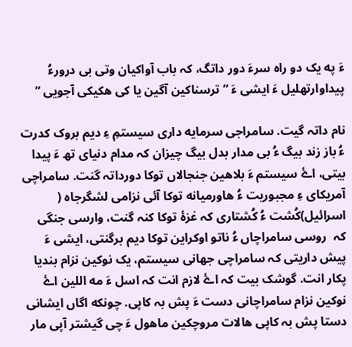ءَ په یک دو راه سرءَ دور داتگ، کہ باب آواکیان وتی بی درورءُ پیداوارتهلیل ءَ ایشی ءَ ” ترسناکین آگین یا کی هکیکی آجویی ”

نام داتہ گیت. سامراجی سرمایه داری سیستمِ ءِ دیم بروک کدرت ءُ باز زند بیگ ءُ بی مدار بدل بیگ چیزان کہ مدام دنیای تھ ءَ پیدا بیتی، اۓ سیستم ءَ بلاهین جنجالاں توکا دورداتہ گنت. سامراچی آمریکای ءِ مجبوریت ءُ هاورمیانه توکا آئی نزامی لشگرجاه ( اسرائیل)کُشت ءُ کُشتاری کہ غزۂ توکا کنہ گنت، وارسی جنگی  کہ  روسی سامراچاں ءُ ناتو اوکراین توکا دیم برگنتی، ایشی ءَ پیش داریتی کہ سامراچی جهانی سیستم، یک نوکین نزام بندیا پکار انت. گوشک بیت کہ اۓ لازم انت کہ اسل ءَ مه اللین اۓ نوکین نزام سامراچانی دست ءَ پش بہ کاپی. چونکه اگاں ایشانی دستا پش بہ کاپی هالات مروچکین ماهول ءَ چی گیشتر آپی مار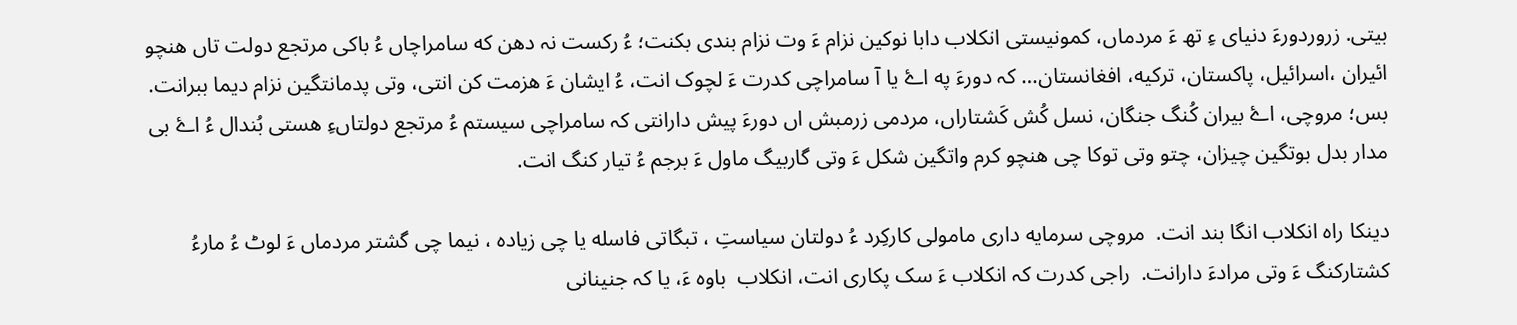بیتی. زروردورءَ دنیای ءِ تھ ءَ مردماں، کمونیستی انکلاب دابا نوکین نزام ءَ وت نزام بندی بکنت؛ ءُ رکست نہ دهن که سامراچاں ءُ باکی مرتجع دولت تاں هنچو ائیران ،اسرائیل، پاکستان، ترکیه، افغانستان… کہ دورءَ په اۓ یا آ سامراچی کدرت ءَ لچوک انت، ءُ ایشان ءَ هزمت کن انتی، وتی پدمانتگین نزام دیما ببرانت. بس؛ مروچی، اۓ بیران کُنگ جنگان، نسل کُش کَشتاراں، مردمی زرمبش اں دورءَ پیش دارانتی کہ سامراچی سیستم ءُ مرتجع دولتاںءِ هستی بُندال ءُ اۓ بی مدار بدل بوتگین چیزان، چتو وتی توکا چی هنچو کرم واتگین شکل ءَ وتی گاربیگ ماول ءَ برجم ءُ تیار کنگ انت.

دینکا راه انکلاب انگا بند انت.  مروچی سرمایه داری مامولی کارکِرد ءُ دولتان سیاستِ ، تبگاتی فاسله یا چی زیاده ، نیما چی گشتر مردماں ءَ لوٹ ءُ مارءُ کشتارکنگ ءَ وتی مرادءَ دارانت.  راجی کدرت کہ انکلاب ءَ سک پکاری انت، انکلاب  باوه ءَ، یا کہ جنینانی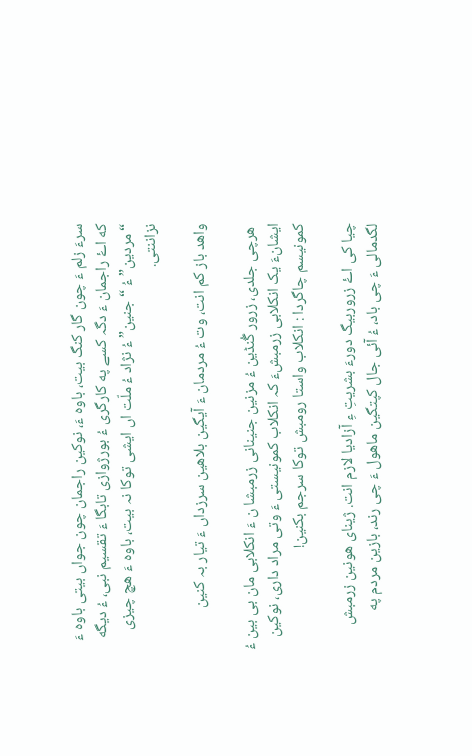سرءَ زلم ءَ چون گار کنگ بیت، باوه ءَ، نوکین راجمان چون جواں بیتی باوہ ءَ که اۓ راجمان ءَ دگہ کسے په کارگری ءُ بورژوازی تابگا ءَ تقسیم نبی، ءُ دیگه “مردین” ءُ “جنین” ءُ نژاد ءُ ملّت اں ایشی توکا نہ بیت، باوه ءَ هچ چیزی نزاننتی.

واهد باز کم انت، وت ءُ مردمان ءَ آیگین بلاهین سرزداں ءَ تیار بہ کنین

 هرچی جلدی، زرور گُنڈین ءُ مزنین جنینانی زرمبشا ن ءَ انکلابی مان بی بین ءُ ایشانءَ یک انکلابی زرمبشءَ کہ انکلاب کمونیستی ءَ وتی مراد داری، نوکین کمونیسم چاگردا : انکلاب واستا رومبش توکا سرجم بکنین!

چیا کی اۓ زروربیگ دورءَ بشریتِ ءِ آزادیا لازم انت. ژینای هونین زرمبش لگدمالی ءَ چی باد، ءُ آئی جال کپتگین ماهول ءَ چی رند، بازین مردم په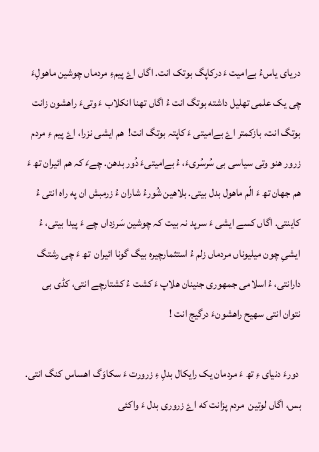دریای یاسءُ بےامیت ءَ درکاپگ بوتک انت. اگاں اۓ پیمءِ مردماں چوشین ماهولِءَ چی یک علمی تهلیل داشته بوتگ انت ءُ اگاں تهنا انکلاب ءَ وتیءَ راهشون زانت بوتگ انت، بازکمتر اۓ بےامیتی ءَ کاپتہ بوتگ انت!  هم ایشی نزرا، اۓ پیم ءِ مردم زرور هنو وتی سیاسی بی سُرسُریءَ، ءُ بےامیتیءَ دُور بدهن. چےءَ کہ هم ائیران تھ ءَ هم جهان تھ ءَ الّم ماهول بدل بیتی. بلاهین شُورءُ شاران ءُ زرمبش ان په راه انتی ءُ کاینتی. اگاں کسے ایشی ءَ سرپد نہ بیت کہ چوشین سَرزداں چے ءَ پیدا بیتی، ءُ ایشیِ چون میلیوناں مردماں زلم ءُ استثمارچیرہ بیگ گونا ائیران  تھ ءَ چی رشتگ دارانتی، ءُ اسلامی جمهوری جنینان هلاپ ءَ کشت ءُ کشتارچے انتی، کڈی بی نتوان انتی سھیح راهشونءَ درگیج انت !

 دورءَ دنیای ءِ تھ ءَ مردمان یک رایکال بدلِ ءِ زرورت ءَ سکاوَگ اهساس کنگ انتی. بس، اگاں لوتین  مردم پزانت که اۓ زروری بدل ءَ واکئی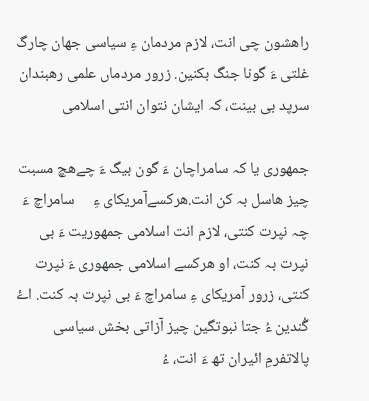راهشون چی انت، لازم مردمان ءِ سیاسی جهان چارگ غلتی ءَ گونا جنگ بکنین. زرور مردماں علمی رهبندان سرپد بی بینت، کہ ایشان نتوان انتی اسلامی

جمهوری یا کہ سامراچان ءَ گون بیگ ءَ چےهچ مسبت چیز هاسل بہ کن انت.هرکسےآمریکای ءِ     سامراچ ءَ چہ نپرت کنتی، لازم انت اسلامی جمهوریت ءَ بی نپرت بہ کنت، او هرکسے اسلامی جمهوری ءَ نپرت کنتی، زرور آمریکای ءِ سامراچ ءَ بی نپرت بہ کنت. اۓ گُندین ءُ جتا نبوتگین چیز آزاتی بخش سیاسی پالاتفرمِ ائیران تھ ءَ انت، ءُ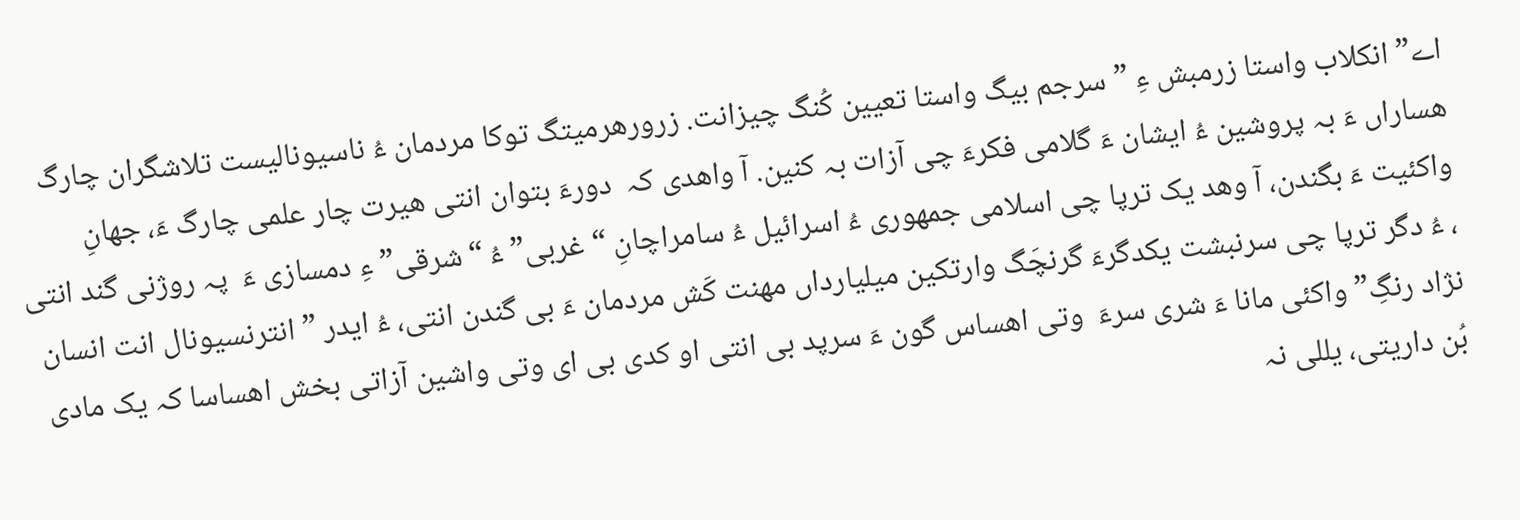اے” انکلاب واستا زرمبش ءِ ” سرجم بیگ واستا تعیین کُنگ چیزانت. زرورهرمیتگ توکا مردمان ءُ ناسیونالیست تلاشگران چارگ هساراں ءَ بہ پروشین ءُ ایشان ءَ گلامی فکرءَ چی آزات بہ کنین. آ واهدی کہ  دورءَ بتوان انتی هیرت چار علمی چارگ ءَ، جهانِ واکئیت ءَ بگندن، آ وهد یک ترپا چی اسلامی جمهوری ءُ اسرائیل ءُ سامراچانِ “غربی” ءُ “شرقی” ءِ دمسازی ءَ  پہ روژنی گند انتی ، ءُ دگر ترپا چی سرنبشت یکدگرءَ گرنچَگ وارتکین میلیارداں مهنت کَش مردمان ءَ بی گندن انتی، ءُ ایدر ” انترنسیونال انت انسان نژاد رنگِ” واکئی مانا ءَ شری سرءَ  وتی اهساس گون ءَ سرپد بی انتی او کدی بی ای وتی واشین آزاتی بخش اهساسا کہ یک مادی بُن داریتی، یللی نہ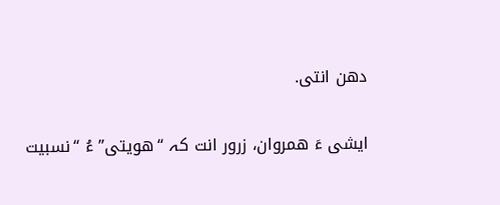دهن انتی.

ایشی ءَ همروان، زرور انت کہ “هویتی” ءُ “نسبیت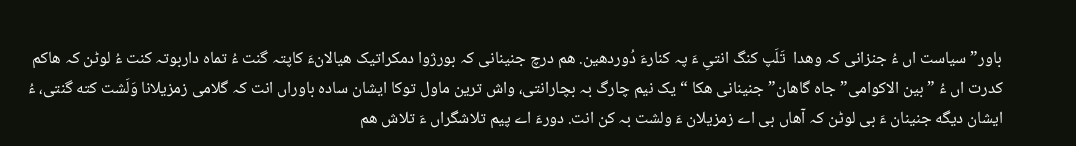باور” سیاست اں ءُ جنزانی کہ وهدا  تَلَپ کنگ انتیِ ءَ پہ کنارءَ دُوردهین. ھم درچ جنینانی کہ بورژوا دمکراتیک هیالانءَ کاپتہ گنت ءُ تماه داربوتہ کنت ءُ لوٹن کہ هاکم کدرت اں ءُ ” بین الاکوامی” جاہ گاھان”جنینانی ھکا “یک نیم چارگ بہ بچارانتی، واش ترین ماول توکا ایشان ساده باوراں انت کہ گلامی زمزیلانا وَلَشت کته گنتی، ءُ ایشان دیگه جنینان ءَ بی لوٹن کہ آھاں بی اے زمزیلان ءَ ولشت بہ کن انت. دورءَ اے پیم تلاشگراں ءَ تلاش هم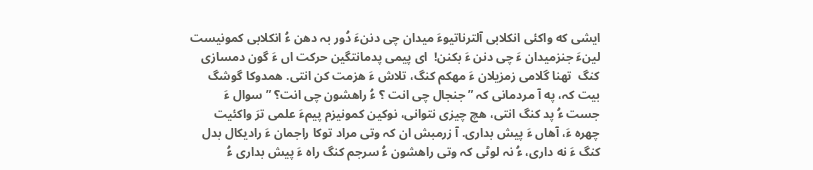ایشی که واکئی انکلابی آلترناتیوءَ میدان چی دننءَ دُور بہ دهن ءُ انکلابی کمونیست لینءَ جنزمیدان ءَ چی دنن ءَ بکنن!  ای پیمی پدمانتگین حرکت اں ءَ گون دمسازی  کنگ  تهنا گلامی زمزیلان ءَ مھکم کنگ، تلاش ءَ هزمت کن انتی. ھمدوکا گوشگ بیت کہ، په آ مردمانی کہ ” جنجال چی انت ؟ ءُ راهشون چی انت؟ ” سوال ءَ جست ءُ پد کنگ انتی، هچ چیزی نتوانی، نوکین کمونیزم پیمءَ علمی ترَ واکئیت چھرہ ءَ، آھاں ءَ پیش بداری. آ زرمبش ان کہ وتی مراد توکا راجمان ءَ رادیکال بدل کنگ ءَ نه داری، ءُ نہ لوٹی کہ وتی راهشون ءُ سرجم کنگ راہ ءَ پیش بداری ءُ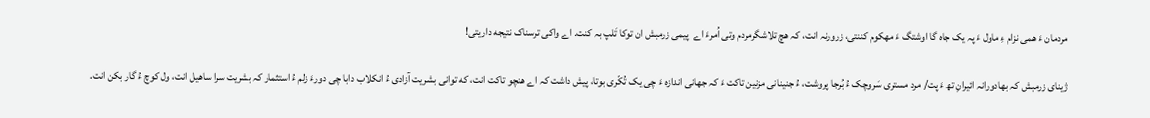مردمان ءَ همی نزام ءِ ماول ءَ پہ یک جاہ گا اوشتگ ءَ مهکوم کننتی، زرورنہ انت، کہ ھچ تلاشگرمردم وتی اُمرءَ اے  پیمی زرمبش ان توکا تَلپ بہ کنت. اے واکی ترسناک نتیجه داریتی!

ژینای زرمبش کہ بھادورانہ ائیرانِ تھ ءَ پت/ مرد مستری سَروچک ءُ بُرجا پروشت، ءُ جنینانی مزنین تاکت ءَ کہ جهانی اندازه ءَ چی یک تُکّری بوتا، پیش داشت کہ اے هنچو تاکت انت، که توانی بشریت آزادی ءُ انکلاب دابا چی دورءَ زلم ءُ استثمار کہ بشریت سرا ساهیل انت، ول کوچ ءُ گار بکن انت.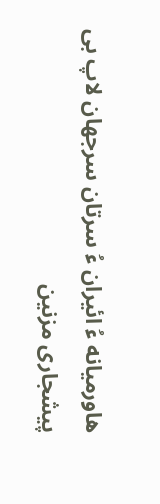هاورمیانه ءُ ائیران ءُ سرتان سرجهان لاپ بی پیشجاری مزنین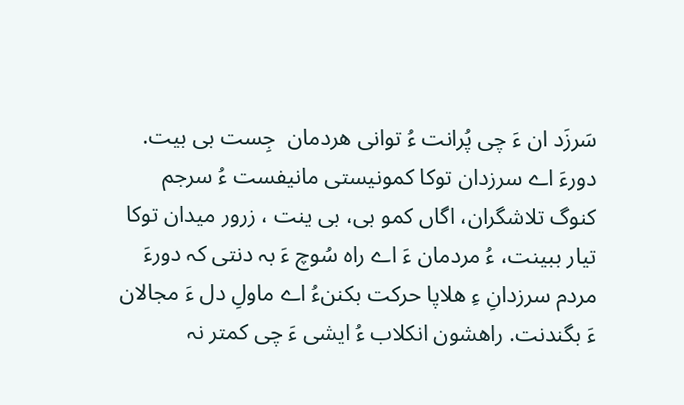سَرزَد ان ءَ چی پُرانت ءُ توانی هردمان  جِست بی بیت. دورءَ اے سرزدان توکا کمونیستی مانیفست ءُ سرجم کنوگ تلاشگران، اگاں کمو بی، بی ینت ، زرور میدان توکا  تیار ببینت، ءُ مردمان ءَ اے راه سُوچ ءَ بہ دنتی کہ دورءَ مردم سرزدانِ ءِ هلاپا حرکت بکننءُ اے ماولِ دل ءَ مجالان ءَ بگندنت. راهشون انکلاب ءُ ایشی ءَ چی کمتر نہ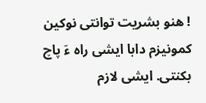! هنو بشریت توانتی نوکین کمونیزم دابا ایشی راه ءَ پاچ بکنتی. ایشی لازم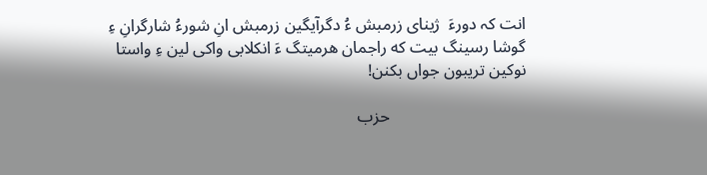انت کہ دورءَ  ژینای زرمبش ءُ دگرآیگین زرمبش انِ شورءُ شارگرانِ ءِ گوشا رسینگ بیت که راجمان هرمیتگ ءَ انکلابی واکی لین ءِ واستا نوکین تریبون جواں بکنن!

                                 حزب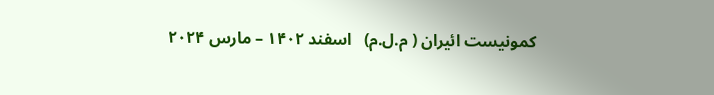کمونیست ائیران ( م.ل.م)   اسفند ۱۴۰۲ – مارس ۲۰۲۴